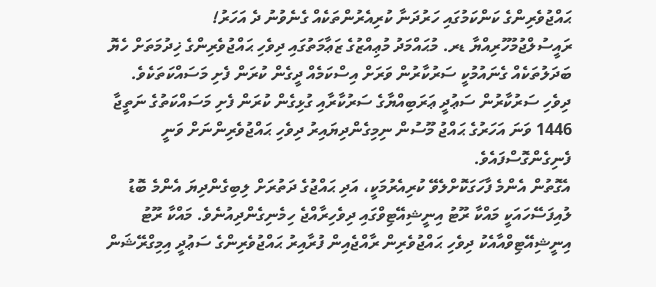ޙައްޖުވެރިންގެ ކަންކަމުގައި ހަރުދަނާ ކުރިއެރުންތަކެއް ގެނެވުނު ދެ އަހަރު!
ރައީސުލްޖުމުހޫރިއްޔާ ޑރ. މުޙައްމަދު މުޢިއްޒުގެ ޒަޢާމަތުގައި ދިވެހި ޙައްޖުވެރިންގެ ޚިދުމަތަށް ހެޔޮ ބަދަލުތަކެއް ގެނައުމުކީ ސަރުކާރުން ވަރަށް އިސްކަމެއް ދީގެން ކުރަން ފެށި މަސައްކަތަކެވެ. ދިވެހި ސަރުކާރުން ސަޢުދީ ޢަރަބިއްޔާގެ ސަރުކާރާއި ގުޅިގެން ކުރަން ފެށި މަސައްކަތުގެ ނަތީޖާ 1446 ވަނަ އަހަރުގެ ޙައްޖު މޫސުން ނިމިގެންދިޔައިރު ދިވެހި ޙައްޖުވެރިންނަށް ވަނީ ފެނިގެންގޮސްފައެވެ.
އެގޮތުން އެންމެ ފާހަގަކޮށްލެވޭ ކުރިއެރުމަކީ، އަދި ޙައްޖުގެ ދަތުރަށް ލިބިގެންދިޔަ އެންމެ ބޮޑު ލުއިފަސޭހައަކީ މައްކާ ރޫޓު އިނީޝިއޭޓިވްގައި ދިވެހިރާއްޖެ ހިމެނިގެންދިއުނެވެ. މައްކާ ރޫޓު އިނީޝިއޭޓިވްއާއެކު ދިވެހި ޙައްޖުވެރިން ރާއްޖެއިން ފުރާއިރު ޙައްޖުވެރިންގެ ސަޢުދީ އިމިގްރޭޝަން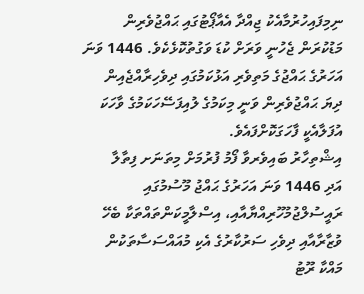ނިމިފައިހުރުމާއެކު ޖިއްދާ އެއާޕޯޓުގައި ޙައްޖުވެރިން މަޑުކުރަން ޖެހުނީ ވަރަށް ކުޑަ ވަގުތުކޮޅެކެވެ. 1446 ވަނަ އަހަރުގެ ޙައްޖުގެ މަތިވެރި އަޅުކަމުގައި ދިވެހިރާއްޖެއިން ދިޔަ ޙައްޖުވެރިން ވަނީ މިކަމުގެ ލުއިފަސޭހަކަމުގެ ވާހަކަ އުފަލާއެކީ ފާހަގަކޮށްފައެވެ.
އިޝްތިހާރު ބައިވެރވާ ފޯމު ފުރުމަށް މިތަނަށ ފިތާލާ
އަދި 1446 ވަނަ އަހަރުގެ ޙައްޖު މޫސުމުގައި ރައީސުލްޖުމުހޫރިއްޔާއާއި، އިސްލާމީކަންތައްތަކާ ބެހޭ ވުޒާރާއާއި ދިވެހި ސަރުކާރުގެ އެކި މުއައްސަސާތަކުން މައްކާ ރޫޓު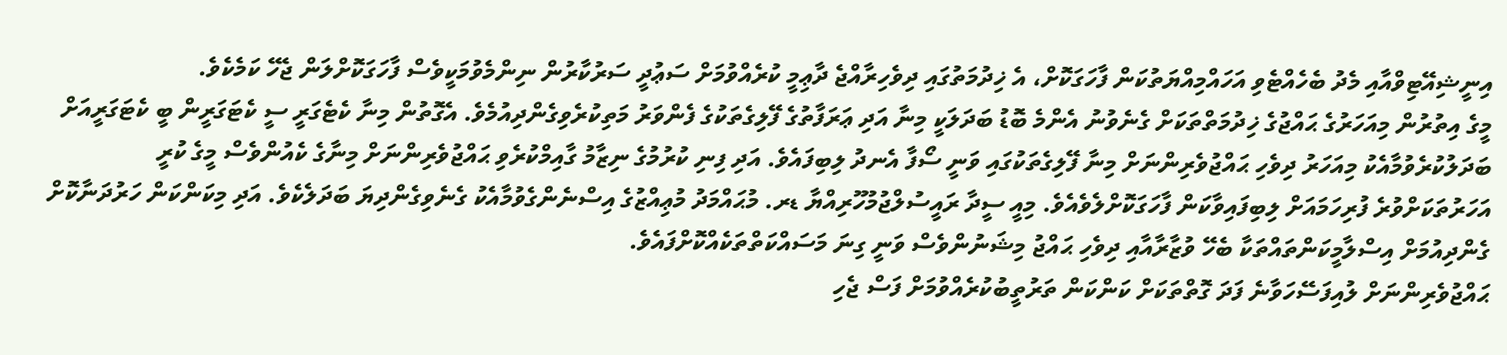އިނީޝިއޭޓިވްއާއި މެދު ބެހެއްޓެވި އަހައްމިއްޔަތުކަން ފާހަގަކޮށް، އެ ޚިދުމަތުގައި ދިވެހިރާއްޖެ ދާޢިމީ ކުރެއްވުމަށް ސަޢުދީ ސަރުކާރުން ނިންމެވުމަކީވެސް ފާހަގަކޮށްލަން ޖެހޭ ކަމެކެވެ.
މީގެ އިތުރުން މިއަހަރުގެ ޙައްޖުގެ ޚިދުމަތްތަކަށް ގެނެވުނު އެންމެ ބޮޑު ބަދަލަކީ މިނާ އަދި ޢަރަފާތުގެ ފޭލިގެތަކުގެ ފެންވަރު މަތިކުރެވިގެންދިއުމެވެ. އެގޮތުން މިނާ ކެޓެގަރީ ސީ ކެޓަގަރީން ބީ ކެޓަގަރީއަށް ބަދަލުކުރެވުމާއެކު މިއަހަރު ދިވެހި ޙައްޖުވެރިންނަށް މިނާ ފޭލިގެތަކުގައި ވަނީ ސޯފާ އެނދު ލިބިފައެވެ. އަދި ފިނި ކުރުމުގެ ނިޒާމު ގާއިމްކުރެވި ޙައްޖުވެރިންނަށް މިނާގެ ކެއުންވެސް މީގެ ކުރީ އަހަރުތަކަށްވުރެ ފުރިހަމައަށް ލިބިފައިވާކަން ފާހަގަކޮށްލެވެއެވެ. މިއީ ސީދާ ރައީސުލްޖުމުހޫރިއްޔާ ޑރ. މުޙައްމަދު މުޢިއްޒުގެ އިސްނެންގެވުމާއެކު ގެނެވިގެންދިޔަ ބަދަލެކެވެ. އަދި މިކަންކަން ހަރުދަނާކޮށް ގެންދިއުމަށް އިސްލާމީކަންތައްތަކާ ބެހޭ ވުޒާރާއާއި ދިވެހި ޙައްޖު މިޝަނުންވެސް ވަނީ ގިނަ މަސައްކަތްތަކެއްކޮށްފައެވެ.
ޙައްޖުވެރިންނަށް ލުއިފަސޭހަވާނެ ފަދަ ގޮތްތަކަށް ކަންކަން ތަރުތީބުކުރެއްވުމަށް ފަސް ޖެހި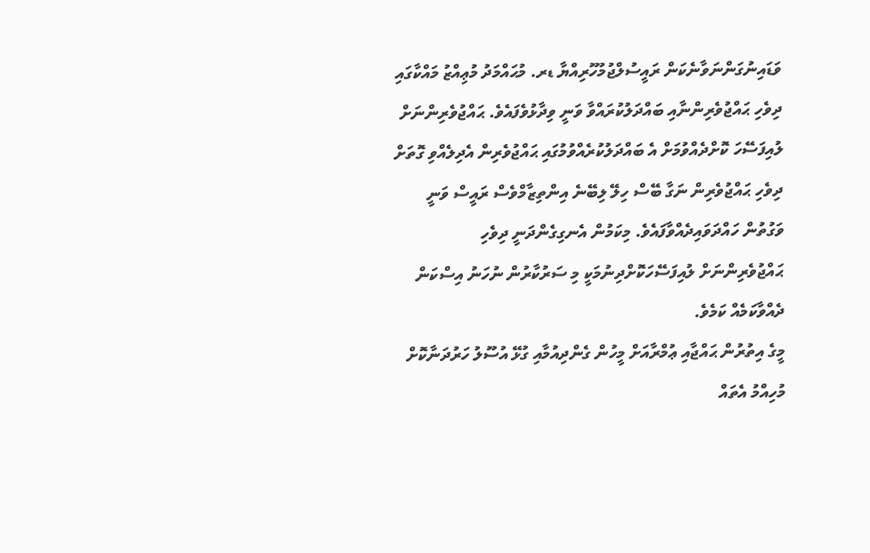ވަޑައިނުގަންނަވާނެކަން ރައީސުލްޖުމުހޫރިއްޔާ ޑރ. މުޙައްމަދު މުޢިއްޒު މައްކާގައި ދިވެހި ޙައްޖުވެރިންނާއި ބައްދަލުކުރައްވާ ވަނީ ވިދާޅުވެފައެވެ. ޙައްޖުވެރިންނަށް ލުއިފަސޭހަ ކޮށްދެއްވުމަށް އެ ބައްދަލުކުރެއްވުމުގައި ޙައްޖުވެރިން އެދިލެއްވި ގޮތަށް ދިވެހި ޙައްޖުވެރިން ނަގާ ބޭސް ހިލޭ ލިބޭނެ އިންތިޒާމްވެސް ރައީސް ވަނީ ވަގުތުން ހައްދަވައިދެއްވާފައެވެ. މިކަމުން އެނގިގެންދަނީ ދިވެހި ޙައްޖުވެރިންނަށް ލުއިފަސޭހަކޮށްދިނުމަކީ މި ސަރުކާރުން ނުހަނު އިސްކަން ދެއްވާކަމެއް ކަމެވެ.
މީގެ އިތުރުން ޙައްޖާއި ޢުމްރާއަށް މީހުން ގެންދިއުމާއި ގުޅޭ އުސޫލު ހަރުދަނާކޮށް މުހިއްމު އެތައް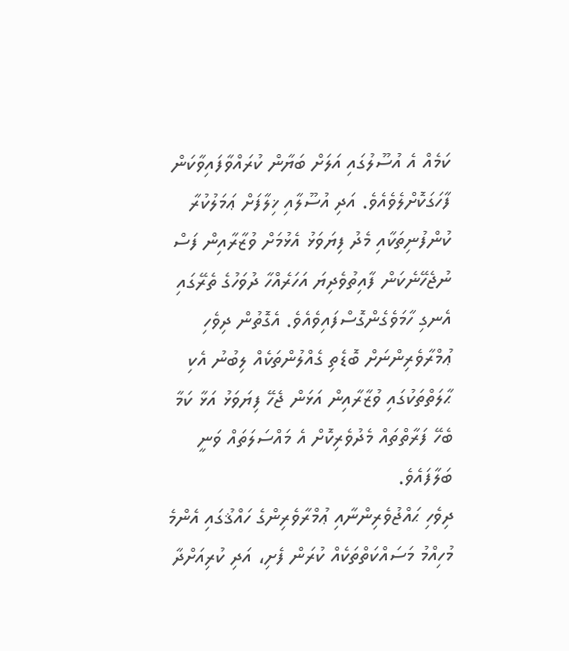ކަމެއް އެ އުސޫލުގައި އަލަށް ބަޔާން ކުރައްވާފައިވާކަން ފާހަގަކޮށްލެވެއެވެ. އަދި އުސޫލާއި ޚިލާފަށް ޢަމަލުކުރާ ކުންފުނިތަކާއި މެދު ފިޔަވަޅު އެޅުމަށް ވުޒާރާއިން ފަސް ނުޖެހޭނެކަން ފާއިތުވެދިޔަ އަހަރެއްހާ ދުވަހުގެ ތެރޭގައި އެނގި ހާމަވެގެންގޮސްފައިވެއެވެ. އެގޮތުން ދިވެހި ޢުމްރާވެރިންނަށް ބޮޑެތި ގެއްލުންތަކެއް ލިބުނު އެކި ޙާލަތްތަކުގައި ވުޒާރާއިން އަޅަން ޖެހޭ ފިޔަވަޅު އަޅާ ކަމާ ބެހޭ ފަރާތްތައް މެދުވެރިކޮށް އެ މައްސަލަތައް ވަނީ ބަލާފައެވެ.
ދިވެހި ޙައްޖުވެރިންނާއި ޢުމްރާވެރިންގެ ހައްޤުގައި އެންމެ މުހިއްމު މަސައްކަތްތަކެއް ކުރަން ފެށި، އަދި ކުރިއަށްދާ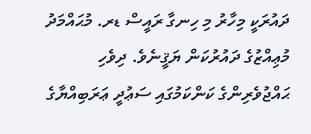ދައުރަކީ މިހާރު މި ހިނގާ ރައީސް ޑރ. މުޙައްމަދު މުޢިއްޒުގެ ދައުރުކަން ޔަޤީނެވެ. ދިވެހި ޙައްޖުވެރިންގެ ކަންކަމުގައި ސަޢުދީ ޢަރަބިއްޔާގެ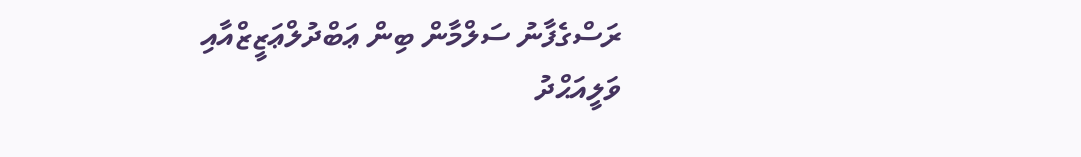ރަސްގެފާނު ސަލްމާން ބިން ޢަބްދުލްޢަޒީޒްއާއި ވަލީއަޙްދު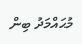މުޙައްމަދު ބިން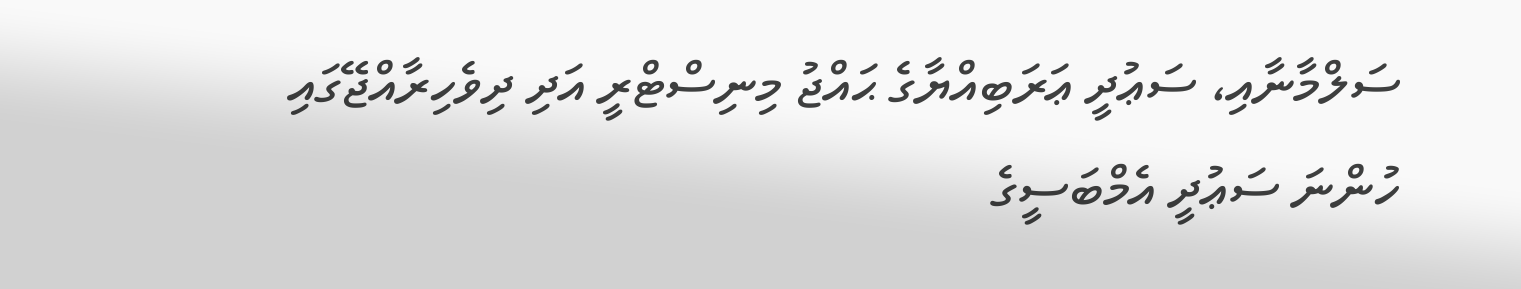ސަލްމާނާއި، ސަޢުދީ ޢަރަބިއްޔާގެ ޙައްޖު މިނިސްޓްރީ އަދި ދިވެހިރާއްޖޭގައި ހުންނަ ސަޢުދީ އެމްބަސީގެ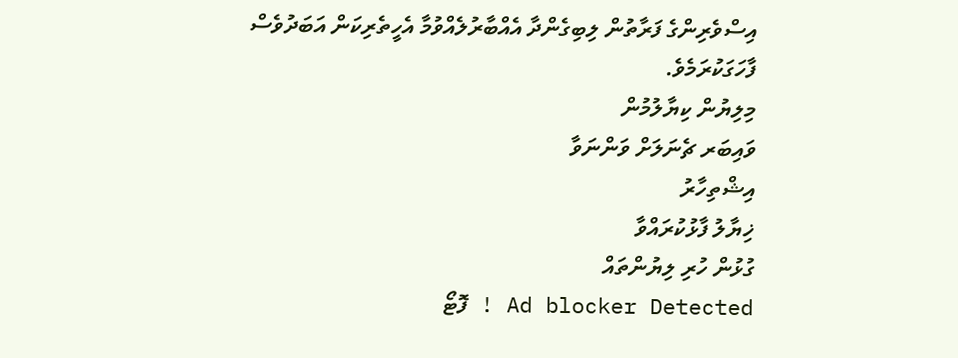އިސްވެރިންގެ ފަރާތުން ލިބިގެންދާ އެއްބާރުލެއްވުމާ އެހީތެރިކަން އަބަދުވެސް ފާހަގަކުރަމެވެ.
މިލިޔުން ކިޔާލުމުން
ވައިބަރ ޗެނަލަށް ވަންނަވާ
އިޝްތިހާރު
ޚިޔާލު ފާޅުކުރައްވާ
ގުޅުން ހުރި ލިޔުންތައް
Ad blocker Detected ! ފޮޓޯ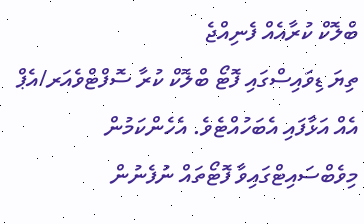ބްލޮކް ކުރާއެއް ފެނިއްޖެ
ތިޔަ ޑިވައިސްގައި ފޮޓޯ ބްލޮކް ކުރާ ސޮފްޓްވެއަރ/އެޕް އެއް އަޅާފައި އެބަހުއްޓެވެ. އެހެންކަމުން މިވެބްސައިޓްގައިވާ ފޮޓޯތައް ނުފެނުން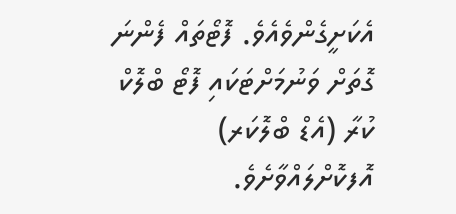އެކަށީގެންވެއެވެ. ފޮޓޯތައް ފެންނަ ގޮތަށް ވަނުމަށްޓަކައި ފޮޓޯ ބްލޮކް ކުރާ (އެޑް ބްލޮކަރ) އޮފކޮށްލައްވާށެވެ.